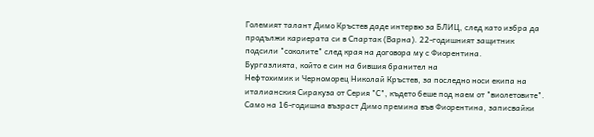Големият талант Димо Кръстев даде интервю за БЛИЦ, след като избра да продължи кариерата си в Спартак (Варна). 22-годишният защитник подсили "соколите" след края на договора му с Фиорентина.
Бургазлията, който е син на бившия бранител на
Нефтохимик и Черноморец Николай Кръстев, за последно носи екипа на италианския Сиракуза от Серия "С", където беше под наем от "виолетовите".
Само на 16-годишна възраст Димо премина във Фиорентина, записвайки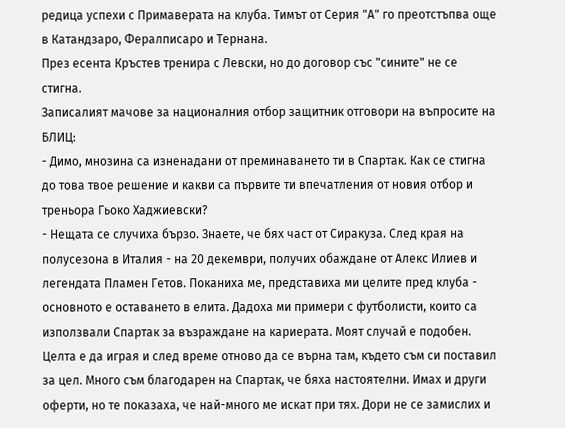редица успехи с Примаверата на клуба. Тимът от Серия "А" го преотстъпва още в Катандзаро, Фералписаро и Тернана.
През есента Кръстев тренира с Левски, но до договор със "сините" не се стигна.
Записалият мачове за националния отбор защитник отговори на въпросите на БЛИЦ:
- Димо, мнозина са изненадани от преминаването ти в Спартак. Как се стигна до това твое решение и какви са първите ти впечатления от новия отбор и треньора Гьоко Хаджиевски?
- Нещата се случиха бързо. Знаете, че бях част от Сиракуза. След края на полусезона в Италия - на 20 декември, получих обаждане от Алекс Илиев и легендата Пламен Гетов. Поканиха ме, представиха ми целите пред клуба - основното е оставането в елита. Дадоха ми примери с футболисти, които са използвали Спартак за възраждане на кариерата. Моят случай е подобен. Целта е да играя и след време отново да се върна там, където съм си поставил за цел. Много съм благодарен на Спартак, че бяха настоятелни. Имах и други оферти, но те показаха, че най-много ме искат при тях. Дори не се замислих и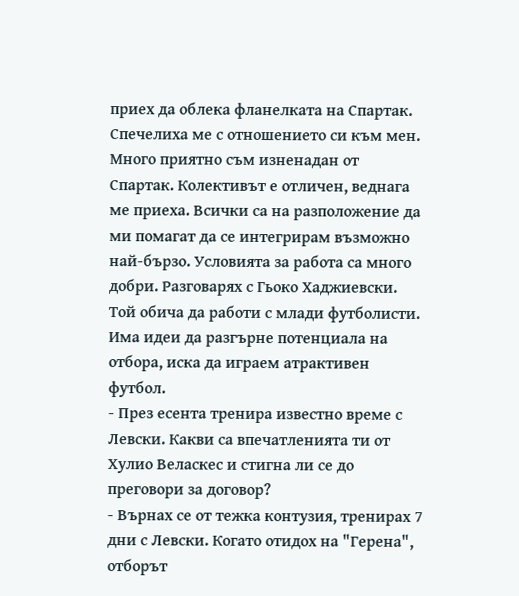приех да облека фланелката на Спартак. Спечелиха ме с отношението си към мен.
Много приятно съм изненадан от Спартак. Колективът е отличен, веднага ме приеха. Всички са на разположение да ми помагат да се интегрирам възможно най-бързо. Условията за работа са много добри. Разговарях с Гьоко Хаджиевски. Той обича да работи с млади футболисти. Има идеи да разгърне потенциала на отбора, иска да играем атрактивен футбол.
- През есента тренира известно време с Левски. Какви са впечатленията ти от Хулио Веласкес и стигна ли се до преговори за договор?
- Върнах се от тежка контузия, тренирах 7 дни с Левски. Когато отидох на "Герена", отборът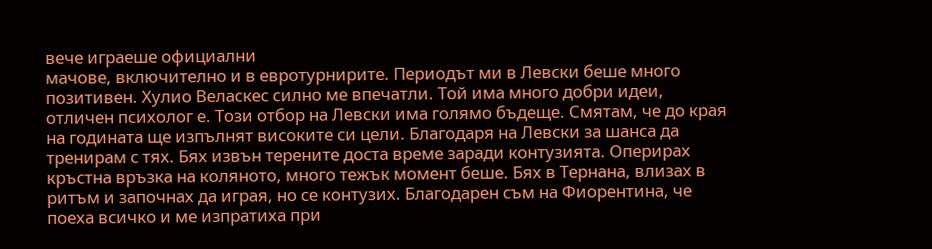вече играеше официални
мачове, включително и в евротурнирите. Периодът ми в Левски беше много позитивен. Хулио Веласкес силно ме впечатли. Той има много добри идеи, отличен психолог е. Този отбор на Левски има голямо бъдеще. Смятам, че до края на годината ще изпълнят високите си цели. Благодаря на Левски за шанса да тренирам с тях. Бях извън терените доста време заради контузията. Оперирах кръстна връзка на коляното, много тежък момент беше. Бях в Тернана, влизах в ритъм и започнах да играя, но се контузих. Благодарен съм на Фиорентина, че поеха всичко и ме изпратиха при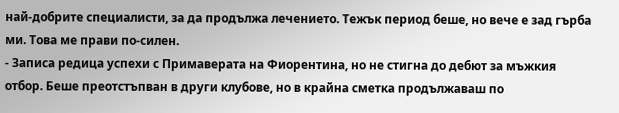най-добрите специалисти, за да продължа лечението. Тежък период беше, но вече е зад гърба ми. Това ме прави по-силен.
- Записа редица успехи с Примаверата на Фиорентина, но не стигна до дебют за мъжкия отбор. Беше преотстъпван в други клубове, но в крайна сметка продължаваш по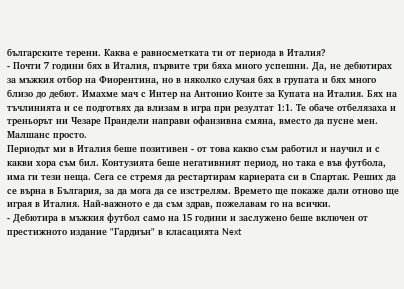българските терени. Каква е равносметката ти от периода в Италия?
- Почти 7 години бях в Италия, първите три бяха много успешни. Да, не дебютирах за мъжкия отбор на Фиорентина, но в няколко случая бях в групата и бях много близо до дебют. Имахме мач с Интер на Антонио Конте за Купата на Италия. Бях на тъчлинията и се подготвях да влизам в игра при резултат 1:1. Те обаче отбелязаха и треньорът ни Чезаре Прандели направи офанзивна смяна, вместо да пусне мен. Малшанс просто.
Периодът ми в Италия беше позитивен - от това какво съм работил и научил и с какви хора съм бил. Контузията беше негативният период, но така е във футбола, има ги тези неща. Сега се стремя да рестартирам кариерата си в Спартак. Реших да се върна в България, за да мога да се изстрелям. Времето ще покаже дали отново ще играя в Италия. Най-важното е да съм здрав, пожелавам го на всички.
- Дебютира в мъжкия футбол само на 15 години и заслужено беше включен от престижното издание "Гардиън" в класацията Next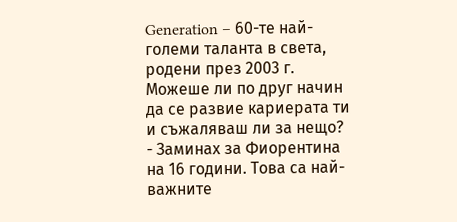Generation – 60-те най-големи таланта в света, родени през 2003 г. Можеше ли по друг начин да се развие кариерата ти и съжаляваш ли за нещо?
- Заминах за Фиорентина на 16 години. Това са най-важните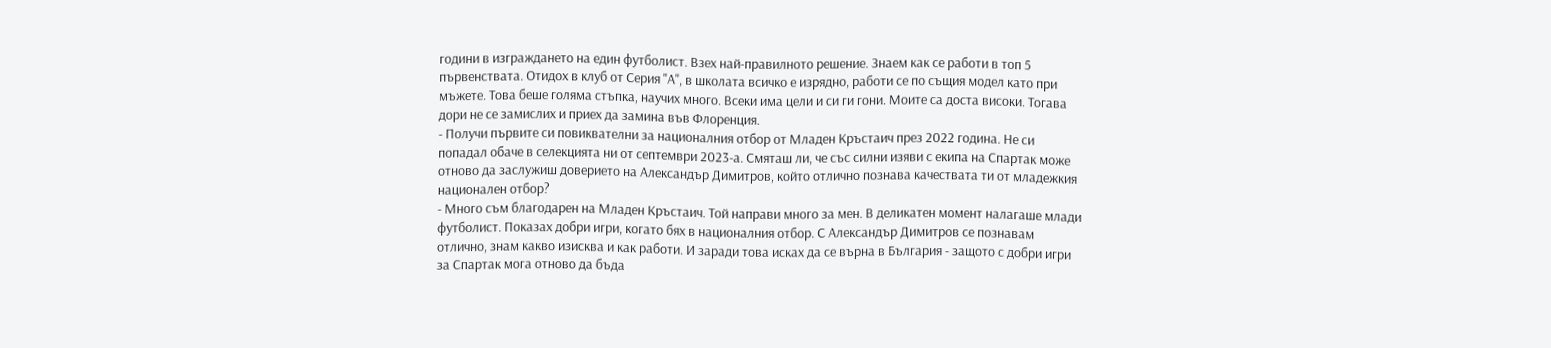години в изграждането на един футболист. Взех най-правилното решение. Знаем как се работи в топ 5 първенствата. Отидох в клуб от Серия "А", в школата всичко е изрядно, работи се по същия модел като при мъжете. Това беше голяма стъпка, научих много. Всеки има цели и си ги гони. Моите са доста високи. Тогава дори не се замислих и приех да замина във Флоренция.
- Получи първите си повиквателни за националния отбор от Младен Кръстаич през 2022 година. Не си попадал обаче в селекцията ни от септември 2023-а. Смяташ ли, че със силни изяви с екипа на Спартак може отново да заслужиш доверието на Александър Димитров, който отлично познава качествата ти от младежкия национален отбор?
- Много съм благодарен на Младен Кръстаич. Той направи много за мен. В деликатен момент налагаше млади футболист. Показах добри игри, когато бях в националния отбор. С Александър Димитров се познавам отлично, знам какво изисква и как работи. И заради това исках да се върна в България - защото с добри игри за Спартак мога отново да бъда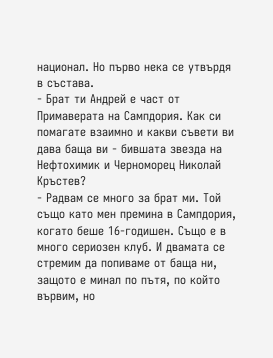национал. Но първо нека се утвърдя в състава.
- Брат ти Андрей е част от Примаверата на Сампдория. Как си помагате взаимно и какви съвети ви дава баща ви - бившата звезда на Нефтохимик и Черноморец Николай Кръстев?
- Радвам се много за брат ми. Той също като мен премина в Сампдория, когато беше 16-годишен. Също е в много сериозен клуб. И двамата се стремим да попиваме от баща ни, защото е минал по пътя, по който вървим, но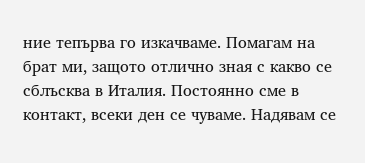ние тепърва го изкачваме. Помагам на брат ми, защото отлично зная с какво се сблъсква в Италия. Постоянно сме в контакт, всеки ден се чуваме. Надявам се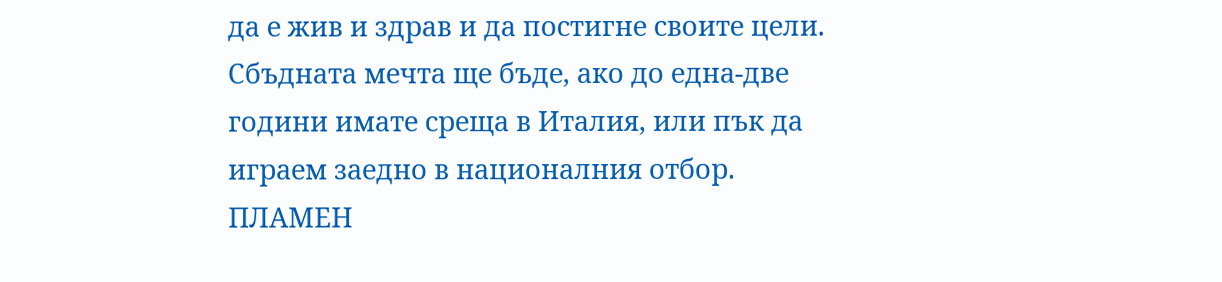да е жив и здрав и да постигне своите цели. Сбъдната мечта ще бъде, ако до една-две години имате среща в Италия, или пък да играем заедно в националния отбор.
ПЛАМЕН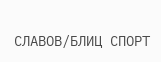СЛАВОВ/БЛИЦ СПОРТ